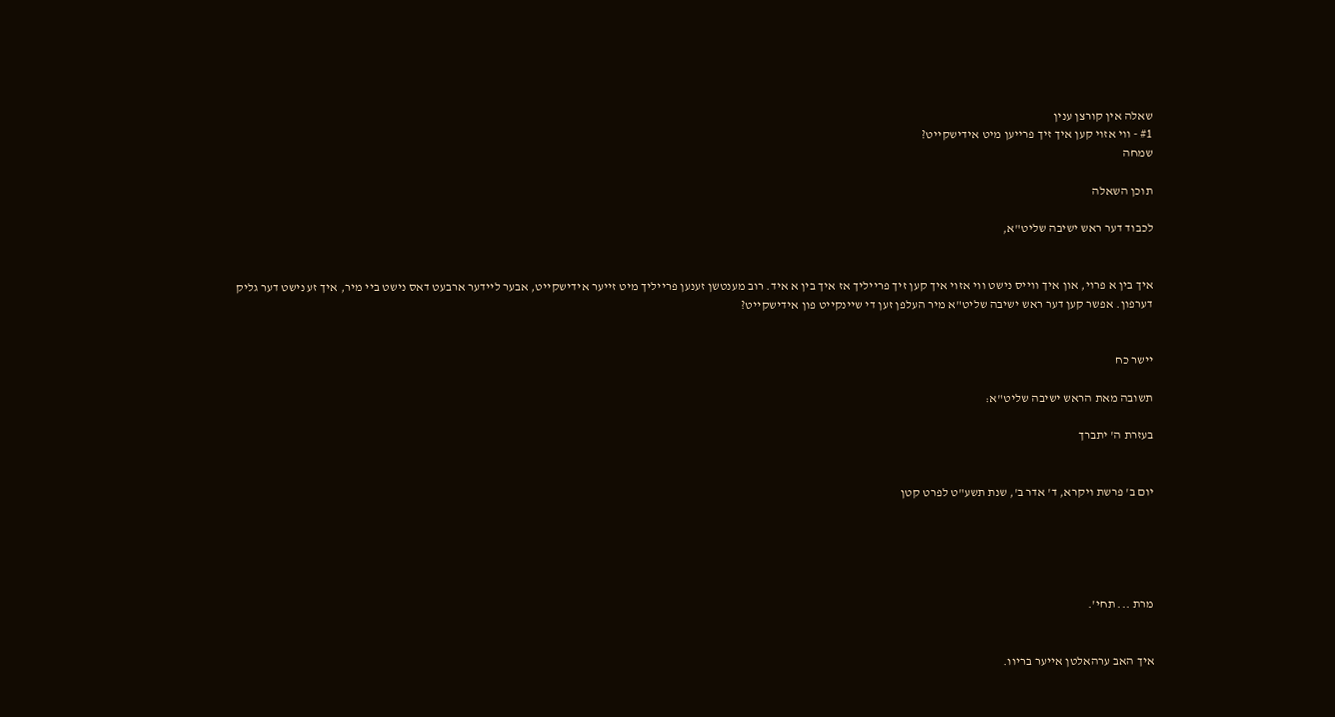שאלה אין קורצן ענין
#1 - ווי אזוי קען איך זיך פרייען מיט אידישקייט?
שמחה

תוכן השאלה

לכבוד דער ראש ישיבה שליט"א,


איך בין א פרוי, און איך ווייס נישט ווי אזוי איך קען זיך פרייליך אז איך בין א איד. רוב מענטשן זענען פרייליך מיט זייער אידישקייט, אבער ליידער ארבעט דאס נישט ביי מיר, איך זע נישט דער גליק דערפון. אפשר קען דער ראש ישיבה שליט"א מיר העלפן זען די שיינקייט פון אידישקייט?


יישר כח

תשובה מאת הראש ישיבה שליט"א:

בעזרת ה' יתברך


יום ב' פרשת ויקרא, ד' אדר ב', שנת תשע"ט לפרט קטן





מרת ... תחי'.


איך האב ערהאלטן אייער בריוו.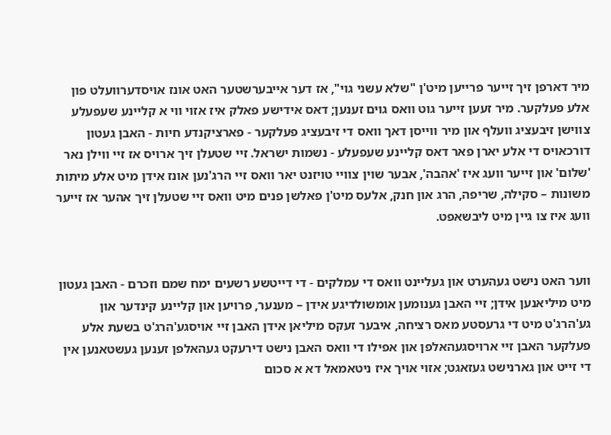מיר דארפן זיך זייער פרייען מיט'ן "שלא עשני גוי", אז דער אייבערשטער האט אונז אויסדערוועלט פון אלע פעלקער. מיר זעען זייער גוט וואס גוים זענען; דאס אידישע פאלק איז אזוי ווי א קליינע שעפעלע צווישן זיבעציג וועלף און מיר ווייסן דאך וואס די זיבעציג פעלקער - פארציקנדע חיות - האבן געטון דורכאויס די אלע יארן פאר דאס קליינע שעפעלע - נשמות ישראל. זיי שטעלן זיך ארויס אז זיי ווילן נאר 'שלום' און זייער וועג איז 'אהבה', אבער שוין צוויי טויזנט יאר וואס זיי הרג'נען אונז אידן מיט אלע מיתות משונות – סקילה, שריפה, הרג און חנק, אלעס מיט'ן פאלשן פנים מיט וואס זיי שטעלן זיך אהער אז זייער וועג איז צו גיין מיט ליבשאפט.


ווער האט נישט געהערט און געליינט וואס די עמלקים - די דייטשע רשעים ימח שמם וזכרם - האבן געטון מיט מיליאנען אידן; זיי האבן גענומען אומשולדיגע אידן – מענער, פרויען און קליינע קינדער און גע'הרג'ט מיט די גרעסטע מאס רציחה, איבער זעקס מיליאן אידן האבן זיי אויסגע'הרג'ט בשעת אלע פעלקער האבן זיי ארויסגעהאלפן און אפילו די וואס האבן נישט דירעקט געהאלפן זענען געשטאנען אין די זייט און גארנישט געזאגט; אזוי אויך איז ניטאמאל דא א סכום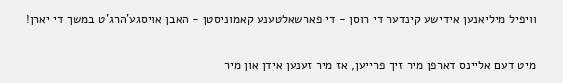וויפיל מיליאנען אידישע קינדער די רוסן - די פארשאלטענע קאמוניסטן - האבן אויסגע'הרג'ט במשך די יארן!


מיט דעם אליינס דארפן מיר זיך פרייען, אז מיר זענען אידן און מיר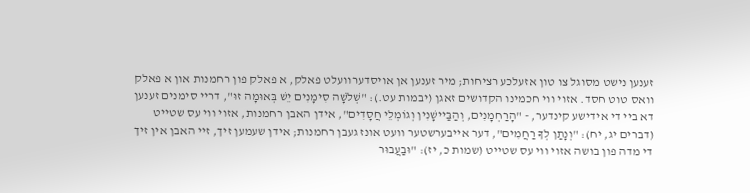זענען נישט מסוגל צו טון אזעלכע רציחות; מיר זענען אן אויסדערוועלט פאלק, א פאלק פון רחמנות און א פאלק וואס טוט חסד. אזוי ווי חכמינו הקדושים זאגן (יבמות עט.): "שְׁלֹשָׁה סִימָנִים יֵשׁ בְּאוּמָה זוּ", דריי סימנים זענען דא ביי די אידישע קינדער, - "הָרַחְמָנִים, וְהַבַּיישָׁנִין וְגוֹמְלֵי חֲסָדִים", אידן האבן רחמנות, אזוי ווי עס שטייט (דברים יג, יח): "וְנָתַן לְךָ רַחֲמִים", דער אייבערשטער וועט אונז געבן רחמנות; אידן שעמען זיך, זיי האבן אין זיך די מדה פון בושה אזוי ווי עס שטייט (שמות כ, יז): "וּבַעֲבוּר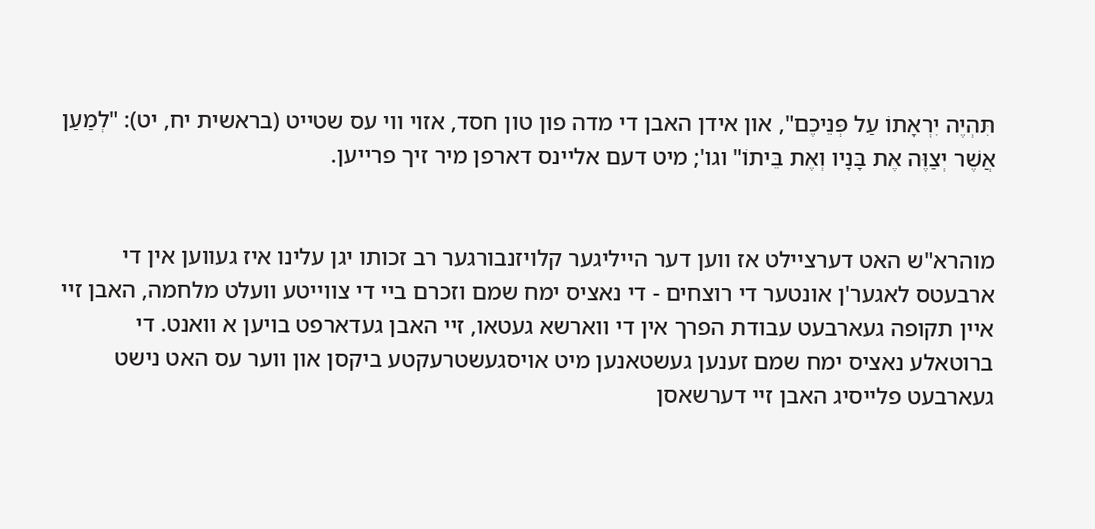תִּהְיֶה יִרְאָתוֹ עַל פְּנֵיכֶם", און אידן האבן די מדה פון טון חסד, אזוי ווי עס שטייט (בראשית יח, יט): "לְמַעַן אֲשֶׁר יְצַוֶּה אֶת בָּנָיו וְאֶת בֵּיתוֹ" וגו'; מיט דעם אליינס דארפן מיר זיך פרייען.


מוהרא"ש האט דערציילט אז ווען דער הייליגער קלויזנבורגער רב זכותו יגן עלינו איז געווען אין די ארבעטס לאגער'ן אונטער די רוצחים - די נאציס ימח שמם וזכרם ביי די צווייטע וועלט מלחמה, האבן זיי איין תקופה געארבעט עבודת הפרך אין די ווארשא געטאו, זיי האבן געדארפט בויען א וואנט. די ברוטאלע נאציס ימח שמם זענען געשטאנען מיט אויסגעשטרעקטע ביקסן און ווער עס האט נישט געארבעט פלייסיג האבן זיי דערשאסן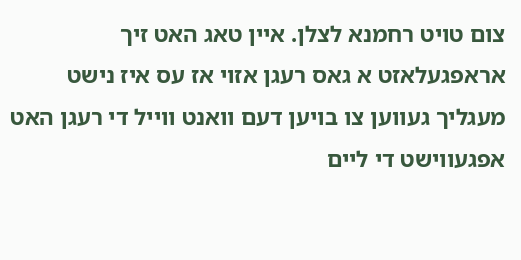צום טויט רחמנא לצלן. איין טאג האט זיך אראפגעלאזט א גאס רעגן אזוי אז עס איז נישט מעגליך געווען צו בויען דעם וואנט ווייל די רעגן האט אפגעווישט די ליים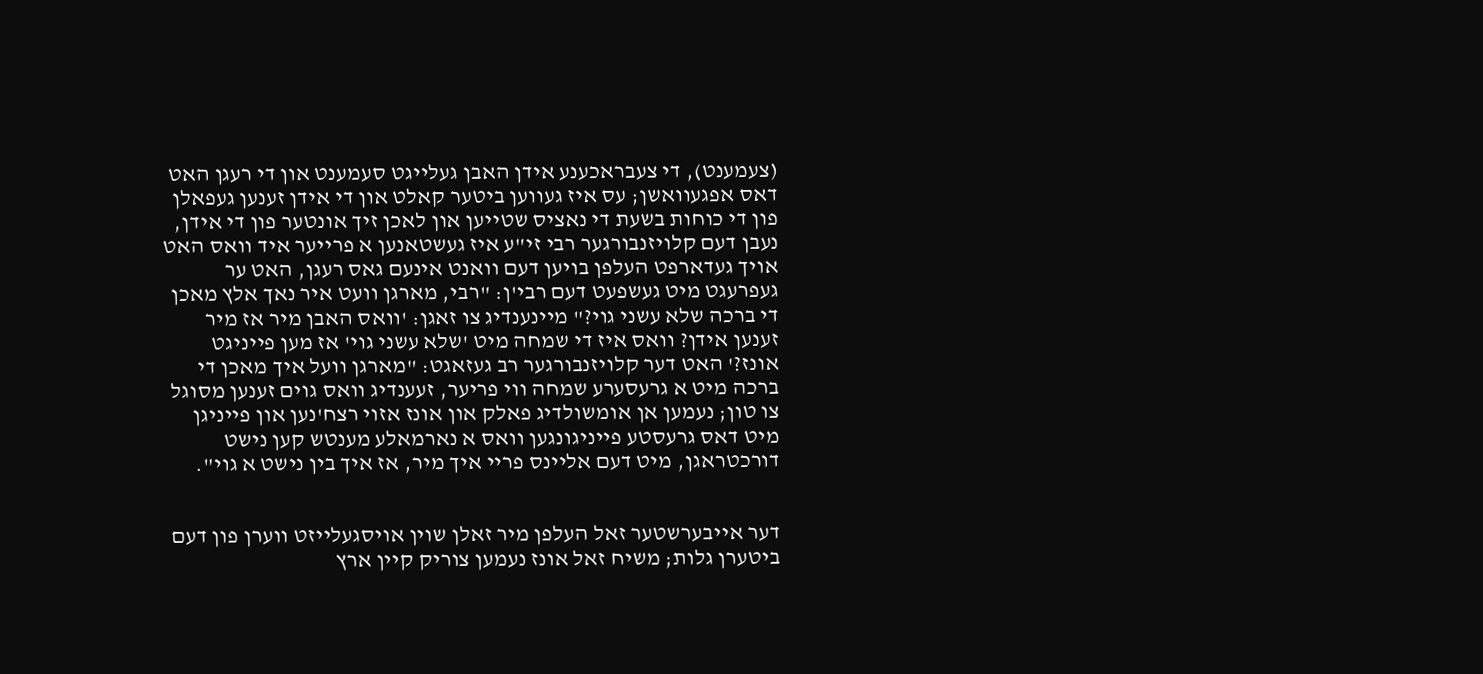(צעמענט), די צעבראכענע אידן האבן געלייגט סעמענט און די רעגן האט דאס אפגעוואשן; עס איז געווען ביטער קאלט און די אידן זענען געפאלן פון די כוחות בשעת די נאציס שטייען און לאכן זיך אונטער פון די אידן, נעבן דעם קלויזנבורגער רבי זי"ע איז געשטאנען א פרייער איד וואס האט אויך געדארפט העלפן בויען דעם וואנט אינעם גאס רעגן, האט ער געפרעגט מיט געשפעט דעם רבי'ן: "רבי, מארגן וועט איר נאך אלץ מאכן די ברכה שלא עשני גוי?" מיינענדיג צו זאגן: 'וואס האבן מיר אז מיר זענען אידן? וואס איז די שמחה מיט 'שלא עשני גוי' אז מען פייניגט אונז?' האט דער קלויזנבורגער רב געזאגט: "מארגן וועל איך מאכן די ברכה מיט א גרעסערע שמחה ווי פריער, זעענדיג וואס גוים זענען מסוגל צו טון; נעמען אן אומשולדיג פאלק און אונז אזוי רצח'נען און פייניגן מיט דאס גרעסטע פייניגונגען וואס א נארמאלע מענטש קען נישט דורכטראגן, מיט דעם אליינס פריי איך מיר, אז איך בין נישט א גוי".


דער אייבערשטער זאל העלפן מיר זאלן שוין אויסגעלייזט ווערן פון דעם ביטערן גלות; משיח זאל אונז נעמען צוריק קיין ארץ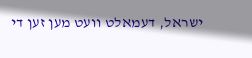ישראל, דעמאלט וועט מען זען די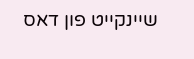שיינקייט פון דאס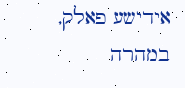אידישע פאלק, במהרה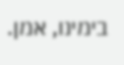בימינו, אמן.